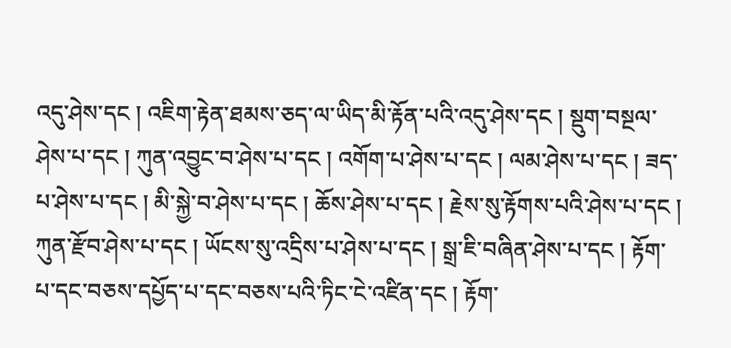འདུ་ཤེས་དང ། འཇིག་རྟེན་ཐམས་ཅད་ལ་ཡིད་མི་རྟོན་པའི་འདུ་ཤེས་དང ། སྡུག་བསྔལ་ཤེས་པ་དང ། ཀུན་འབྱུང་བ་ཤེས་པ་དང ། འགོག་པ་ཤེས་པ་དང ། ལམ་ཤེས་པ་དང ། ཟད་པ་ཤེས་པ་དང ། མི་སྐྱེ་བ་ཤེས་པ་དང ། ཆོས་ཤེས་པ་དང ། རྗེས་སུ་རྟོགས་པའི་ཤེས་པ་དང ། ཀུན་རྫོབ་ཤེས་པ་དང ། ཡོངས་སུ་འདྲིས་པ་ཤེས་པ་དང ། སྒྲ་ཇི་བཞིན་ཤེས་པ་དང ། རྟོག་པ་དང་བཅས་དཔྱོད་པ་དང་བཅས་པའི་ཏིང་ངེ་འཛིན་དང ། རྟོག་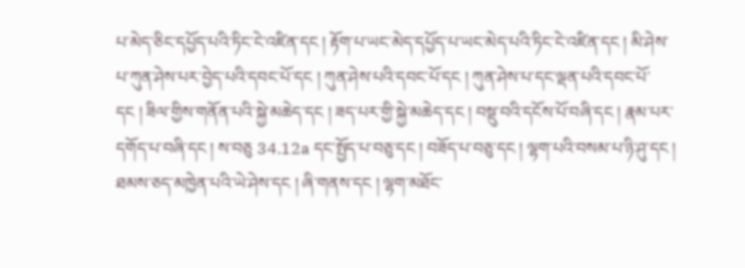པ་མེད་ཅིང་དཔྱོད་པའི་ཏིང་ངེ་འཛིན་དང ། རྟོག་པ་ཡང་མེད་དཔྱོད་པ་ཡང་མེད་པའི་ཏིང་ངེ་འཛིན་དང ། མི་ཤེས་པ་ཀུན་ཤེས་པར་བྱེད་པའི་དབང་པོ་དང ། ཀུན་ཤེས་པའི་དབང་པོ་དང ། ཀུན་ཤེས་པ་དང་ལྡན་པའི་དབང་པོ་དང ། ཟིལ་གྱིས་གནོན་པའི་སྐྱེ་མཆེད་དང ། ཟད་པར་གྱི་སྐྱེ་མཆེད་དང ། བསྡུ་བའི་དངོས་པོ་བཞི་དང ། རྣམ་པར་དགོད་པ་བཞི་དང ། ས་བཅུ 34.12a དང་སྤྱོད་པ་བཅུ་དང ། བཟོད་པ་བཅུ་དང ། ལྷག་པའི་བསམ་པ་ཉི་ཤུ་དང ། ཐམས་ཅད་མཁྱེན་པའི་ཡེ་ཤེས་དང ། ཞི་གནས་དང ། ལྷག་མཐོང་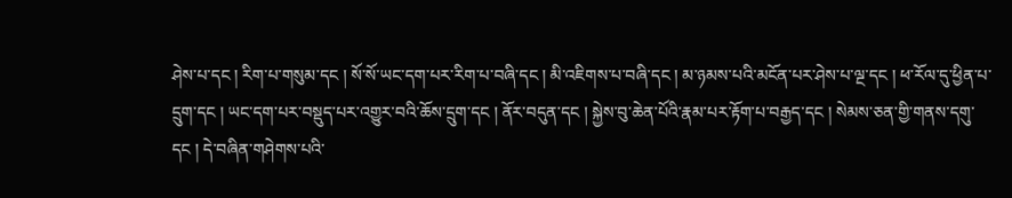ཤེས་པ་དང ། རིག་པ་གསུམ་དང ། སོ་སོ་ཡང་དག་པར་རིག་པ་བཞི་དང ། མི་འཇིགས་པ་བཞི་དང ། མ་ཉམས་པའི་མངོན་པར་ཤེས་པ་ལྔ་དང ། ཕ་རོལ་དུ་ཕྱིན་པ་དྲུག་དང ། ཡང་དག་པར་བསྡུད་པར་འགྱུར་བའི་ཆོས་དྲུག་དང ། ནོར་བདུན་དང ། སྐྱེས་བུ་ཆེན་པོའི་རྣམ་པར་རྟོག་པ་བརྒྱད་དང ། སེམས་ཅན་གྱི་གནས་དགུ་དང ། དེ་བཞིན་གཤེགས་པའི་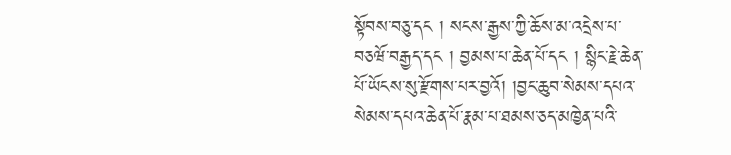སྟོབས་བཅུ་དང ། སངས་རྒྱས་ཀྱི་ཆོས་མ་འདྲེས་པ་བཅཝོ་བརྒྱད་དང ། བྱམས་པ་ཆེན་པོ་དང ། སྙིང་རྗེ་ཆེན་པོ་ཡོངས་སུ་རྫོགས་པར་བྱའོ། །བྱང་ཆུབ་སེམས་དཔའ་སེམས་དཔའ་ཆེན་པོ་རྣམ་པ་ཐམས་ཅད་མཁྱེན་པའི་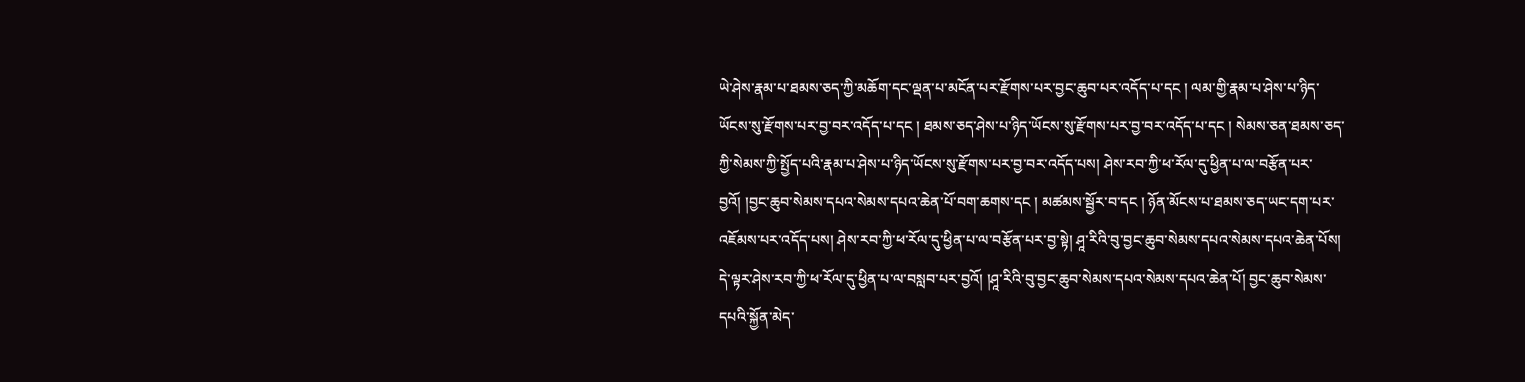ཡེ་ཤེས་རྣམ་པ་ཐམས་ཅད་ཀྱི་མཆོག་དང་ལྡན་པ་མངོན་པར་རྫོགས་པར་བྱང་ཆུབ་པར་འདོད་པ་དང ། ལམ་གྱི་རྣམ་པ་ཤེས་པ་ཉིད་ཡོངས་སུ་རྫོགས་པར་བྱ་བར་འདོད་པ་དང ། ཐམས་ཅད་ཤེས་པ་ཉིད་ཡོངས་སུ་རྫོགས་པར་བྱ་བར་འདོད་པ་དང ། སེམས་ཅན་ཐམས་ཅད་ཀྱི་སེམས་ཀྱི་སྤྱོད་པའི་རྣམ་པ་ཤེས་པ་ཉིད་ཡོངས་སུ་རྫོགས་པར་བྱ་བར་འདོད་པས། ཤེས་རབ་ཀྱི་ཕ་རོལ་དུ་ཕྱིན་པ་ལ་བརྩོན་པར་བྱའོ། །བྱང་ཆུབ་སེམས་དཔའ་སེམས་དཔའ་ཆེན་པོ་བག་ཆགས་དང ། མཚམས་སྦྱོར་བ་དང ། ཉོན་མོངས་པ་ཐམས་ཅད་ཡང་དག་པར་འཇོམས་པར་འདོད་པས། ཤེས་རབ་ཀྱི་ཕ་རོལ་དུ་ཕྱིན་པ་ལ་བརྩོན་པར་བྱ་སྟེ། ཤཱ་རིའི་བུ་བྱང་ཆུབ་སེམས་དཔའ་སེམས་དཔའ་ཆེན་པོས། དེ་ལྟར་ཤེས་རབ་ཀྱི་ཕ་རོལ་དུ་ཕྱིན་པ་ལ་བསླབ་པར་བྱའོ། །ཤཱ་རིའི་བུ་བྱང་ཆུབ་སེམས་དཔའ་སེམས་དཔའ་ཆེན་པོ། བྱང་ཆུབ་སེམས་དཔའི་སྐྱོན་མེད་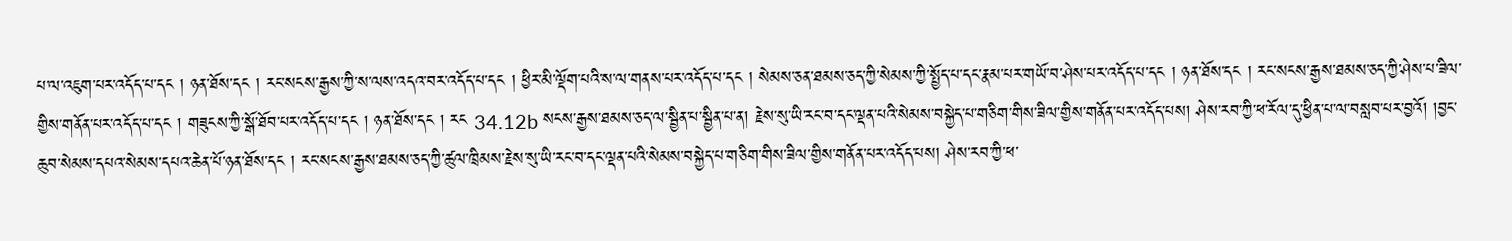པ་ལ་འཇུག་པར་འདོད་པ་དང ། ཉན་ཐོས་དང ། རང་སངས་རྒྱས་ཀྱི་ས་ལས་འདའ་བར་འདོད་པ་དང ། ཕྱིར་མི་ལྡོག་པའི་ས་ལ་གནས་པར་འདོད་པ་དང ། སེམས་ཅན་ཐམས་ཅད་ཀྱི་སེམས་ཀྱི་སྤྱོད་པ་དང་རྣམ་པར་གཡོ་བ་ཤེས་པར་འདོད་པ་དང ། ཉན་ཐོས་དང ། རང་སངས་རྒྱས་ཐམས་ཅད་ཀྱི་ཤེས་པ་ཟིལ་གྱིས་གནོན་པར་འདོད་པ་དང ། གཟུངས་ཀྱི་སྒོ་ཐོབ་པར་འདོད་པ་དང ། ཉན་ཐོས་དང ། རང 34.12b སངས་རྒྱས་ཐམས་ཅད་ལ་སྦྱིན་པ་སྦྱིན་པ་ན། རྗེས་སུ་ཡི་རང་བ་དང་ལྡན་པའི་སེམས་བསྐྱེད་པ་གཅིག་གིས་ཟིལ་གྱིས་གནོན་པར་འདོད་པས། ཤེས་རབ་ཀྱི་ཕ་རོལ་དུ་ཕྱིན་པ་ལ་བསླབ་པར་བྱའོ། །བྱང་ཆུབ་སེམས་དཔའ་སེམས་དཔའ་ཆེན་པོ་ཉན་ཐོས་དང ། རང་སངས་རྒྱས་ཐམས་ཅད་ཀྱི་ཚུལ་ཁྲིམས་རྗེས་སུ་ཡི་རང་བ་དང་ལྡན་པའི་སེམས་བསྐྱེད་པ་གཅིག་གིས་ཟིལ་གྱིས་གནོན་པར་འདོད་པས། ཤེས་རབ་ཀྱི་ཕ་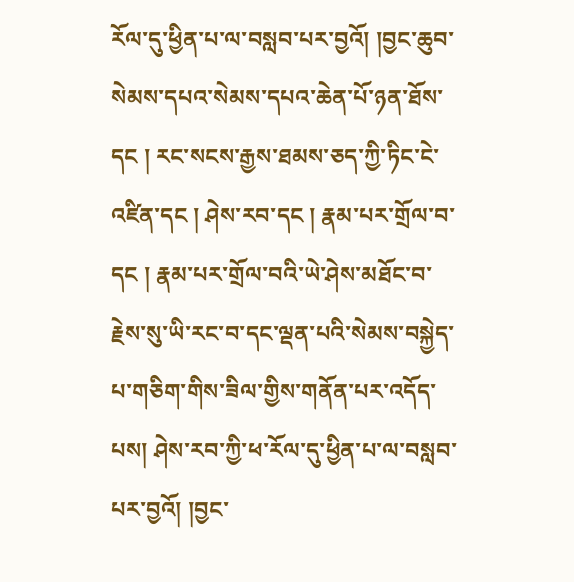རོལ་དུ་ཕྱིན་པ་ལ་བསླབ་པར་བྱའོ། །བྱང་ཆུབ་སེམས་དཔའ་སེམས་དཔའ་ཆེན་པོ་ཉན་ཐོས་དང ། རང་སངས་རྒྱས་ཐམས་ཅད་ཀྱི་ཏིང་ངེ་འཛིན་དང ། ཤེས་རབ་དང ། རྣམ་པར་གྲོལ་བ་དང ། རྣམ་པར་གྲོལ་བའི་ཡེ་ཤེས་མཐོང་བ་རྗེས་སུ་ཡི་རང་བ་དང་ལྡན་པའི་སེམས་བསྐྱེད་པ་གཅིག་གིས་ཟིལ་གྱིས་གནོན་པར་འདོད་པས། ཤེས་རབ་ཀྱི་ཕ་རོལ་དུ་ཕྱིན་པ་ལ་བསླབ་པར་བྱའོ། །བྱང་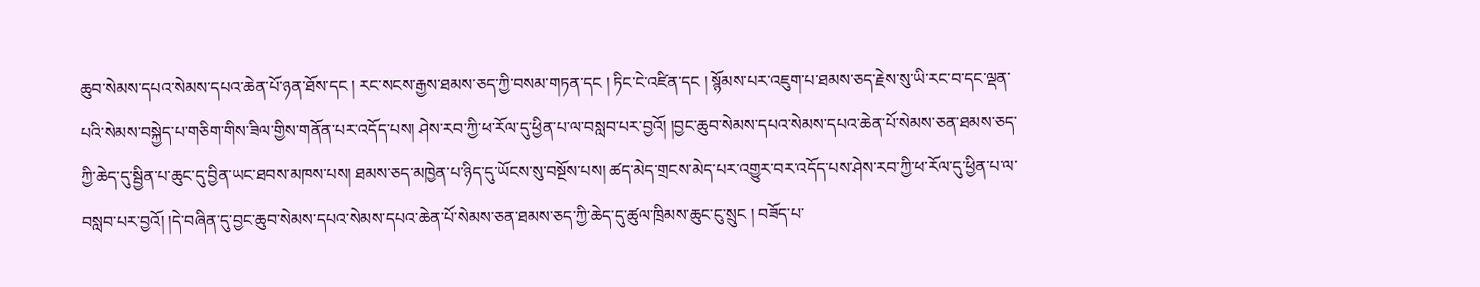ཆུབ་སེམས་དཔའ་སེམས་དཔའ་ཆེན་པོ་ཉན་ཐོས་དང ། རང་སངས་རྒྱས་ཐམས་ཅད་ཀྱི་བསམ་གཏན་དང ། ཏིང་ངེ་འཛིན་དང ། སྙོམས་པར་འཇུག་པ་ཐམས་ཅད་རྗེས་སུ་ཡི་རང་བ་དང་ལྡན་པའི་སེམས་བསྐྱེད་པ་གཅིག་གིས་ཟིལ་གྱིས་གནོན་པར་འདོད་པས། ཤེས་རབ་ཀྱི་ཕ་རོལ་དུ་ཕྱིན་པ་ལ་བསླབ་པར་བྱའོ། །བྱང་ཆུབ་སེམས་དཔའ་སེམས་དཔའ་ཆེན་པོ་སེམས་ཅན་ཐམས་ཅད་ཀྱི་ཆེད་དུ་སྦྱིན་པ་ཆུང་དུ་བྱིན་ཡང་ཐབས་མཁས་པས། ཐམས་ཅད་མཁྱེན་པ་ཉིད་དུ་ཡོངས་སུ་བསྔོས་པས། ཚད་མེད་གྲངས་མེད་པར་འགྱུར་བར་འདོད་པས་ཤེས་རབ་ཀྱི་ཕ་རོལ་དུ་ཕྱིན་པ་ལ་བསླབ་པར་བྱའོ། །དེ་བཞིན་དུ་བྱང་ཆུབ་སེམས་དཔའ་སེམས་དཔའ་ཆེན་པོ་སེམས་ཅན་ཐམས་ཅད་ཀྱི་ཆེད་དུ་ཚུལ་ཁྲིམས་ཆུང་ངུ་སྲུང ། བཟོད་པ་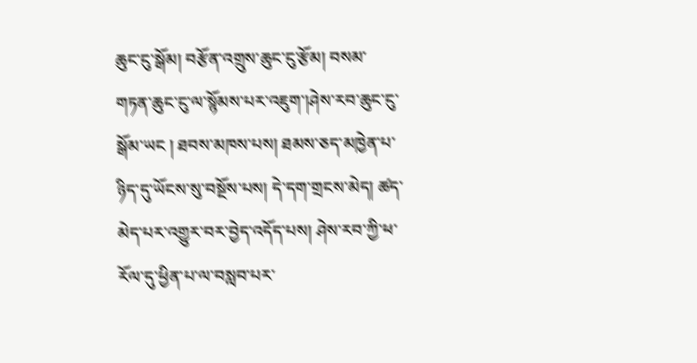ཆུང་ངུ་སྒོམ། བརྩོན་འགྲུས་ཆུང་ངུ་རྩོམ། བསམ་གཏན་ཆུང་ངུ་ལ་སྙོམས་པར་འཇུག་།ཤེས་རབ་ཆུང་ངུ་སྒོམ་ཡང ། ཐབས་མཁས་པས། ཐམས་ཅད་མཁྱེན་པ་ཉིད་དུ་ཡོངས་སུ་བསྔོས་པས། དེ་དག་གྲངས་མེད། ཚད་མེད་པར་འགྱུར་བར་བྱེད་འདོད་པས། ཤེས་རབ་ཀྱི་ཕ་རོལ་དུ་ཕྱིན་པ་ལ་བསླབ་པར་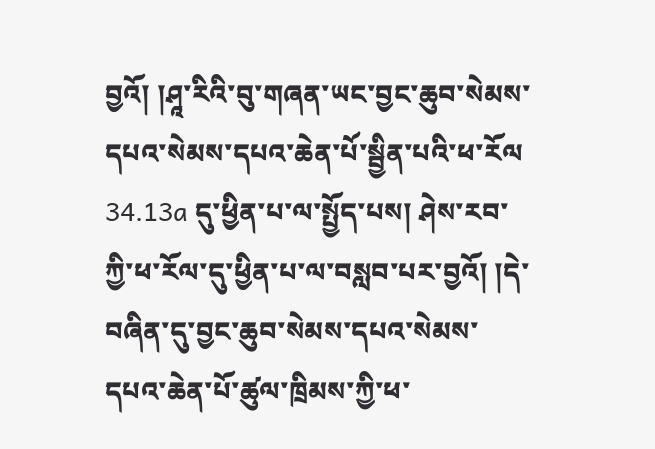བྱའོ། །ཤཱ་རིའི་བུ་གཞན་ཡང་བྱང་ཆུབ་སེམས་དཔའ་སེམས་དཔའ་ཆེན་པོ་སྦྱིན་པའི་ཕ་རོལ 34.13a དུ་ཕྱིན་པ་ལ་སྤྱོད་པས། ཤེས་རབ་ཀྱི་ཕ་རོལ་དུ་ཕྱིན་པ་ལ་བསླབ་པར་བྱའོ། །དེ་བཞིན་དུ་བྱང་ཆུབ་སེམས་དཔའ་སེམས་དཔའ་ཆེན་པོ་ཚུལ་ཁྲིམས་ཀྱི་ཕ་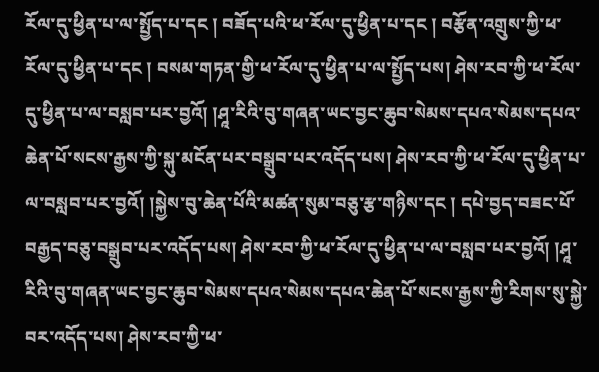རོལ་དུ་ཕྱིན་པ་ལ་སྤྱོད་པ་དང ། བཟོད་པའི་ཕ་རོལ་དུ་ཕྱིན་པ་དང ། བརྩོན་འགྲུས་ཀྱི་ཕ་རོལ་དུ་ཕྱིན་པ་དང ། བསམ་གཏན་གྱི་ཕ་རོལ་དུ་ཕྱིན་པ་ལ་སྤྱོད་པས། ཤེས་རབ་ཀྱི་ཕ་རོལ་དུ་ཕྱིན་པ་ལ་བསླབ་པར་བྱའོ། །ཤཱ་རིའི་བུ་གཞན་ཡང་བྱང་ཆུབ་སེམས་དཔའ་སེམས་དཔའ་ཆེན་པོ་སངས་རྒྱས་ཀྱི་སྐུ་མངོན་པར་བསྒྲུབ་པར་འདོད་པས། ཤེས་རབ་ཀྱི་ཕ་རོལ་དུ་ཕྱིན་པ་ལ་བསླབ་པར་བྱའོ། །སྐྱེས་བུ་ཆེན་པོའི་མཚན་སུམ་བཅུ་རྩ་གཉིས་དང ། དཔེ་བྱད་བཟང་པོ་བརྒྱད་བཅུ་བསྒྲུབ་པར་འདོད་པས། ཤེས་རབ་ཀྱི་ཕ་རོལ་དུ་ཕྱིན་པ་ལ་བསླབ་པར་བྱའོ། །ཤཱ་རིའི་བུ་གཞན་ཡང་བྱང་ཆུབ་སེམས་དཔའ་སེམས་དཔའ་ཆེན་པོ་སངས་རྒྱས་ཀྱི་རིགས་སུ་སྐྱེ་བར་འདོད་པས། ཤེས་རབ་ཀྱི་ཕ་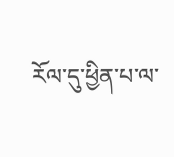རོལ་དུ་ཕྱིན་པ་ལ་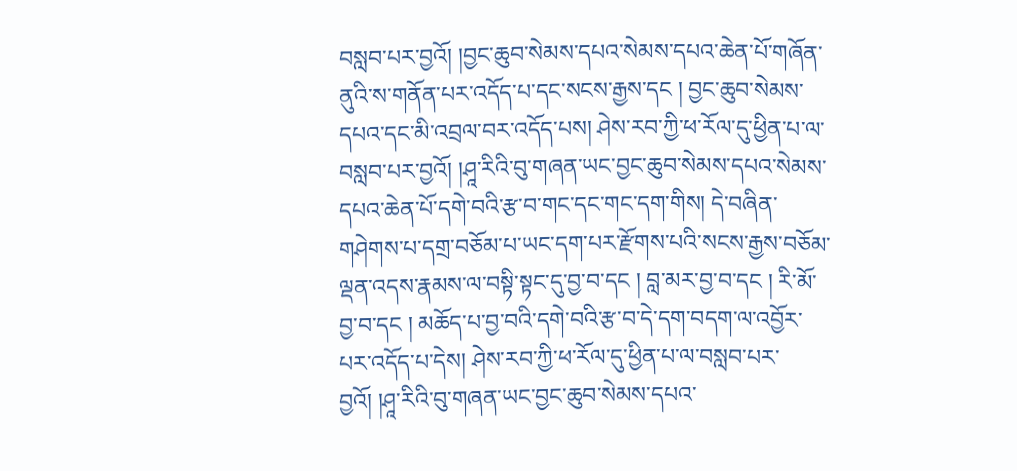བསླབ་པར་བྱའོ། །བྱང་ཆུབ་སེམས་དཔའ་སེམས་དཔའ་ཆེན་པོ་གཞོན་ནུའི་ས་གནོན་པར་འདོད་པ་དང་སངས་རྒྱས་དང ། བྱང་ཆུབ་སེམས་དཔའ་དང་མི་འབྲལ་བར་འདོད་པས། ཤེས་རབ་ཀྱི་ཕ་རོལ་དུ་ཕྱིན་པ་ལ་བསླབ་པར་བྱའོ། །ཤཱ་རིའི་བུ་གཞན་ཡང་བྱང་ཆུབ་སེམས་དཔའ་སེམས་དཔའ་ཆེན་པོ་དགེ་བའི་རྩ་བ་གང་དང་གང་དག་གིས། དེ་བཞིན་གཤེགས་པ་དགྲ་བཅོམ་པ་ཡང་དག་པར་རྫོགས་པའི་སངས་རྒྱས་བཅོམ་ལྡན་འདས་རྣམས་ལ་བསྟི་སྟང་དུ་བྱ་བ་དང ། བླ་མར་བྱ་བ་དང ། རི་མོ་བྱ་བ་དང ། མཆོད་པ་བྱ་བའི་དགེ་བའི་རྩ་བ་དེ་དག་བདག་ལ་འབྱོར་པར་འདོད་པ་དེས། ཤེས་རབ་ཀྱི་ཕ་རོལ་དུ་ཕྱིན་པ་ལ་བསླབ་པར་བྱའོ། །ཤཱ་རིའི་བུ་གཞན་ཡང་བྱང་ཆུབ་སེམས་དཔའ་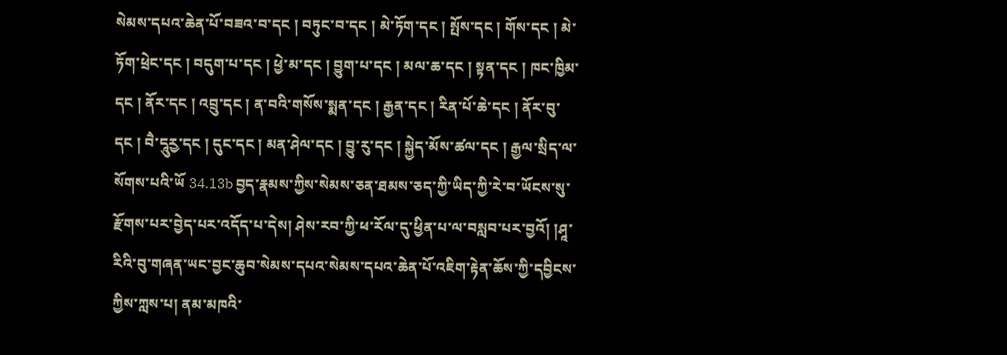སེམས་དཔའ་ཆེན་པོ་བཟའ་བ་དང ། བཏུང་བ་དང ། མེ་ཏོག་དང ། སྤོས་དང ། གོས་དང ། མེ་ཏོག་ཕྲེང་དང ། བདུག་པ་དང ། ཕྱེ་མ་དང ། བྱུག་པ་དང ། མལ་ཆ་དང ། སྟན་དང ། ཁང་ཁྱིམ་དང ། ནོར་དང ། འབྲུ་དང ། ན་བའི་གསོས་སྨན་དང ། རྒྱན་དང ། རིན་པོ་ཆེ་དང ། ནོར་བུ་དང ། བཻ་དཱུརྱ་དང ། དུང་དང ། མན་ཤེལ་དང ། བྱུ་རུ་དང ། སྐྱེད་མོས་ཚལ་དང ། རྒྱལ་སྲིད་ལ་སོགས་པའི་ཡོ 34.13b བྱད་རྣམས་ཀྱིས་སེམས་ཅན་ཐམས་ཅད་ཀྱི་ཡིད་ཀྱི་རེ་བ་ཡོངས་སུ་རྫོགས་པར་བྱེད་པར་འདོད་པ་དེས། ཤེས་རབ་ཀྱི་ཕ་རོལ་དུ་ཕྱིན་པ་ལ་བསླབ་པར་བྱའོ། །ཤཱ་རིའི་བུ་གཞན་ཡང་བྱང་ཆུབ་སེམས་དཔའ་སེམས་དཔའ་ཆེན་པོ་འཇིག་རྟེན་ཆོས་ཀྱི་དབྱིངས་ཀྱིས་ཀླས་པ། ནམ་མཁའི་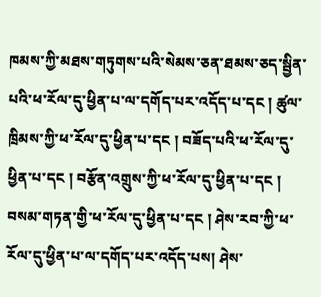ཁམས་ཀྱི་མཐས་གཏུགས་པའི་སེམས་ཅན་ཐམས་ཅད་སྦྱིན་པའི་ཕ་རོལ་དུ་ཕྱིན་པ་ལ་དགོད་པར་འདོད་པ་དང ། ཚུལ་ཁྲིམས་ཀྱི་ཕ་རོལ་དུ་ཕྱིན་པ་དང ། བཟོད་པའི་ཕ་རོལ་དུ་ཕྱིན་པ་དང ། བརྩོན་འགྲུས་ཀྱི་ཕ་རོལ་དུ་ཕྱིན་པ་དང ། བསམ་གཏན་གྱི་ཕ་རོལ་དུ་ཕྱིན་པ་དང ། ཤེས་རབ་ཀྱི་ཕ་རོལ་དུ་ཕྱིན་པ་ལ་དགོད་པར་འདོད་པས། ཤེས་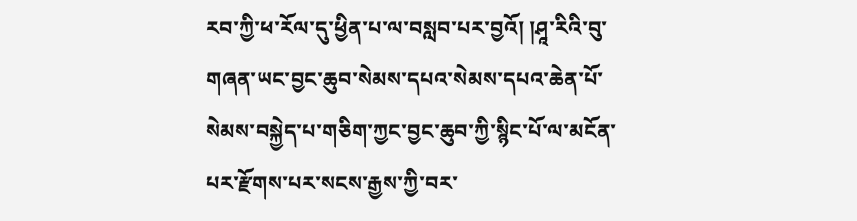རབ་ཀྱི་ཕ་རོལ་དུ་ཕྱིན་པ་ལ་བསླབ་པར་བྱའོ། །ཤཱ་རིའི་བུ་གཞན་ཡང་བྱང་ཆུབ་སེམས་དཔའ་སེམས་དཔའ་ཆེན་པོ་སེམས་བསྐྱེད་པ་གཅིག་ཀྱང་བྱང་ཆུབ་ཀྱི་སྙིང་པོ་ལ་མངོན་པར་རྫོགས་པར་སངས་རྒྱས་ཀྱི་བར་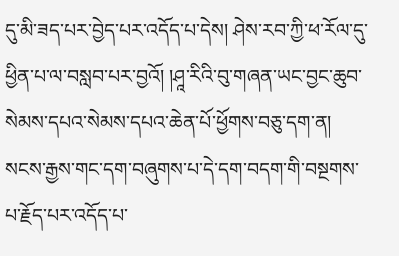དུ་མི་ཟད་པར་བྱེད་པར་འདོད་པ་དེས། ཤེས་རབ་ཀྱི་ཕ་རོལ་དུ་ཕྱིན་པ་ལ་བསླབ་པར་བྱའོ། །ཤཱ་རིའི་བུ་གཞན་ཡང་བྱང་ཆུབ་སེམས་དཔའ་སེམས་དཔའ་ཆེན་པོ་ཕྱོགས་བཅུ་དག་ན། སངས་རྒྱས་གང་དག་བཞུགས་པ་དེ་དག་བདག་གི་བསྔགས་པ་རྗོད་པར་འདོད་པ་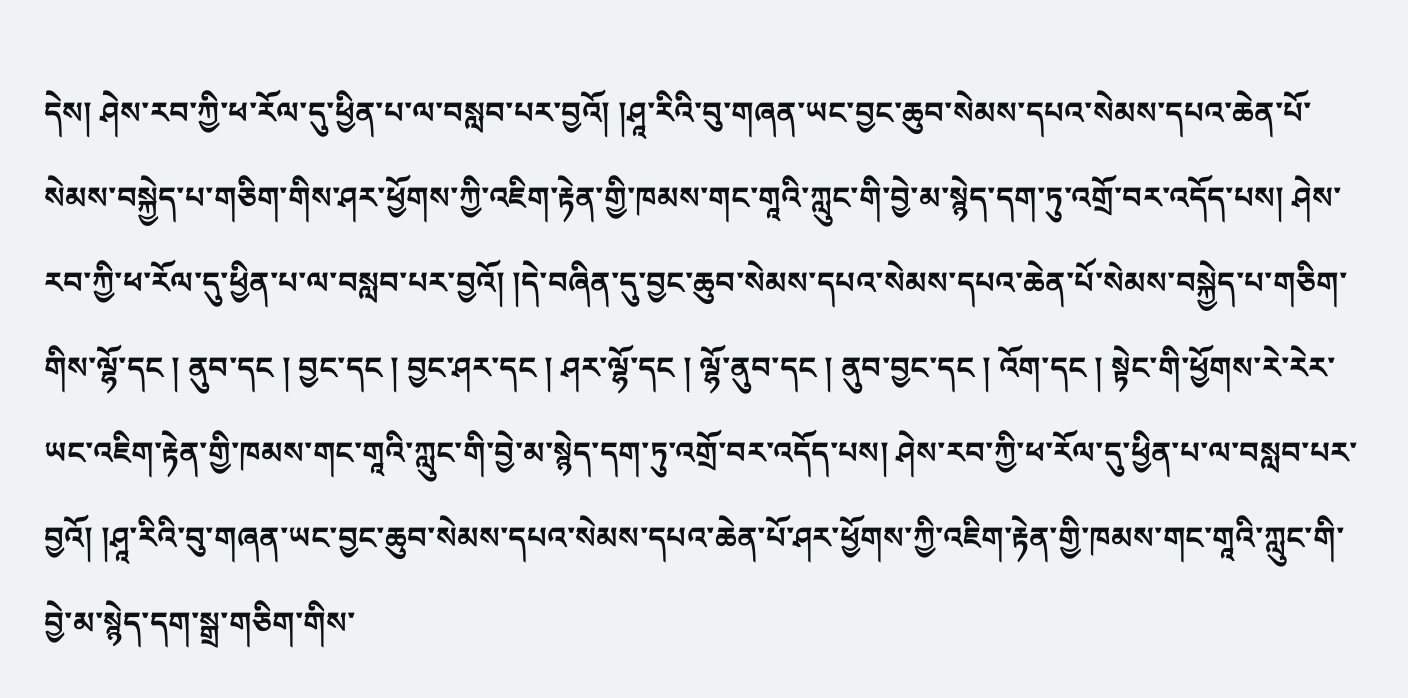དེས། ཤེས་རབ་ཀྱི་ཕ་རོལ་དུ་ཕྱིན་པ་ལ་བསླབ་པར་བྱའོ། །ཤཱ་རིའི་བུ་གཞན་ཡང་བྱང་ཆུབ་སེམས་དཔའ་སེམས་དཔའ་ཆེན་པོ་སེམས་བསྐྱེད་པ་གཅིག་གིས་ཤར་ཕྱོགས་ཀྱི་འཇིག་རྟེན་གྱི་ཁམས་གང་གཱའི་ཀླུང་གི་བྱེ་མ་སྙེད་དག་ཏུ་འགྲོ་བར་འདོད་པས། ཤེས་རབ་ཀྱི་ཕ་རོལ་དུ་ཕྱིན་པ་ལ་བསླབ་པར་བྱའོ། །དེ་བཞིན་དུ་བྱང་ཆུབ་སེམས་དཔའ་སེམས་དཔའ་ཆེན་པོ་སེམས་བསྐྱེད་པ་གཅིག་གིས་ལྷོ་དང ། ནུབ་དང ། བྱང་དང ། བྱང་ཤར་དང ། ཤར་ལྷོ་དང ། ལྷོ་ནུབ་དང ། ནུབ་བྱང་དང ། འོག་དང ། སྟེང་གི་ཕྱོགས་རེ་རེར་ཡང་འཇིག་རྟེན་གྱི་ཁམས་གང་གཱའི་ཀླུང་གི་བྱེ་མ་སྙེད་དག་ཏུ་འགྲོ་བར་འདོད་པས། ཤེས་རབ་ཀྱི་ཕ་རོལ་དུ་ཕྱིན་པ་ལ་བསླབ་པར་བྱའོ། །ཤཱ་རིའི་བུ་གཞན་ཡང་བྱང་ཆུབ་སེམས་དཔའ་སེམས་དཔའ་ཆེན་པོ་ཤར་ཕྱོགས་ཀྱི་འཇིག་རྟེན་གྱི་ཁམས་གང་གཱའི་ཀླུང་གི་བྱེ་མ་སྙེད་དག་སྒྲ་གཅིག་གིས་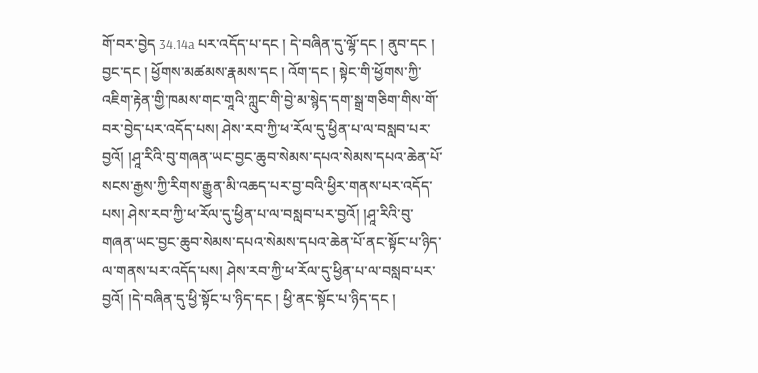གོ་བར་བྱེད 34.14a པར་འདོད་པ་དང ། དེ་བཞིན་དུ་ལྷོ་དང ། ནུབ་དང ། བྱང་དང ། ཕྱོགས་མཚམས་རྣམས་དང ། འོག་དང ། སྟེང་གི་ཕྱོགས་ཀྱི་འཇིག་རྟེན་གྱི་ཁམས་གང་གཱའི་ཀླུང་གི་བྱེ་མ་སྙེད་དག་སྒྲ་གཅིག་གིས་གོ་བར་བྱེད་པར་འདོད་པས། ཤེས་རབ་ཀྱི་ཕ་རོལ་དུ་ཕྱིན་པ་ལ་བསླབ་པར་བྱའོ། །ཤཱ་རིའི་བུ་གཞན་ཡང་བྱང་ཆུབ་སེམས་དཔའ་སེམས་དཔའ་ཆེན་པོ་སངས་རྒྱས་ཀྱི་རིགས་རྒྱུན་མི་འཆད་པར་བྱ་བའི་ཕྱིར་གནས་པར་འདོད་པས། ཤེས་རབ་ཀྱི་ཕ་རོལ་དུ་ཕྱིན་པ་ལ་བསླབ་པར་བྱའོ། །ཤཱ་རིའི་བུ་གཞན་ཡང་བྱང་ཆུབ་སེམས་དཔའ་སེམས་དཔའ་ཆེན་པོ་ནང་སྟོང་པ་ཉིད་ལ་གནས་པར་འདོད་པས། ཤེས་རབ་ཀྱི་ཕ་རོལ་དུ་ཕྱིན་པ་ལ་བསླབ་པར་བྱའོ། །དེ་བཞིན་དུ་ཕྱི་སྟོང་པ་ཉིད་དང ། ཕྱི་ནང་སྟོང་པ་ཉིད་དང །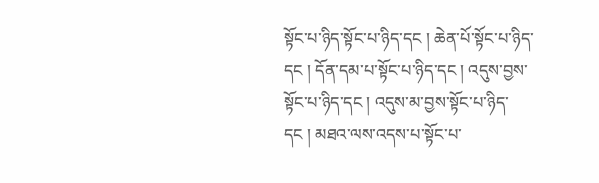སྟོང་པ་ཉིད་སྟོང་པ་ཉིད་དང ། ཆེན་པོ་སྟོང་པ་ཉིད་དང ། དོན་དམ་པ་སྟོང་པ་ཉིད་དང ། འདུས་བྱས་སྟོང་པ་ཉིད་དང ། འདུས་མ་བྱས་སྟོང་པ་ཉིད་དང ། མཐའ་ལས་འདས་པ་སྟོང་པ་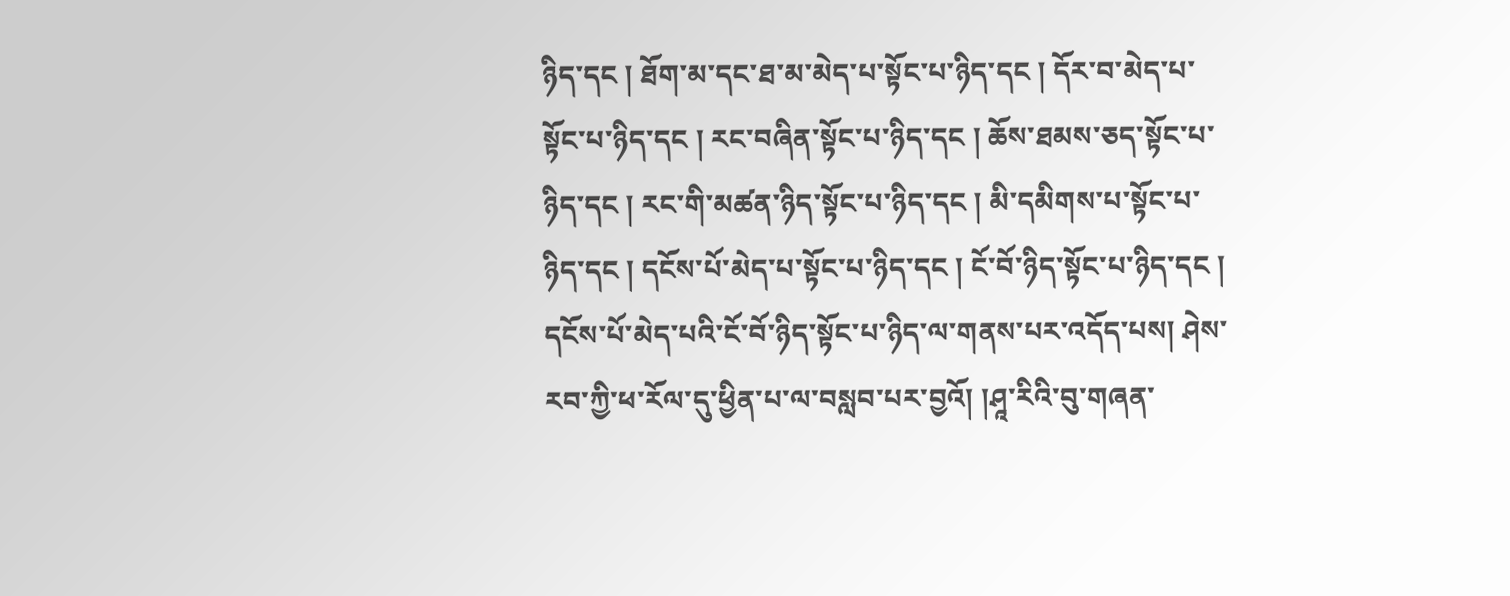ཉིད་དང ། ཐོག་མ་དང་ཐ་མ་མེད་པ་སྟོང་པ་ཉིད་དང ། དོར་བ་མེད་པ་སྟོང་པ་ཉིད་དང ། རང་བཞིན་སྟོང་པ་ཉིད་དང ། ཆོས་ཐམས་ཅད་སྟོང་པ་ཉིད་དང ། རང་གི་མཚན་ཉིད་སྟོང་པ་ཉིད་དང ། མི་དམིགས་པ་སྟོང་པ་ཉིད་དང ། དངོས་པོ་མེད་པ་སྟོང་པ་ཉིད་དང ། ངོ་བོ་ཉིད་སྟོང་པ་ཉིད་དང ། དངོས་པོ་མེད་པའི་ངོ་བོ་ཉིད་སྟོང་པ་ཉིད་ལ་གནས་པར་འདོད་པས། ཤེས་རབ་ཀྱི་ཕ་རོལ་དུ་ཕྱིན་པ་ལ་བསླབ་པར་བྱའོ། །ཤཱ་རིའི་བུ་གཞན་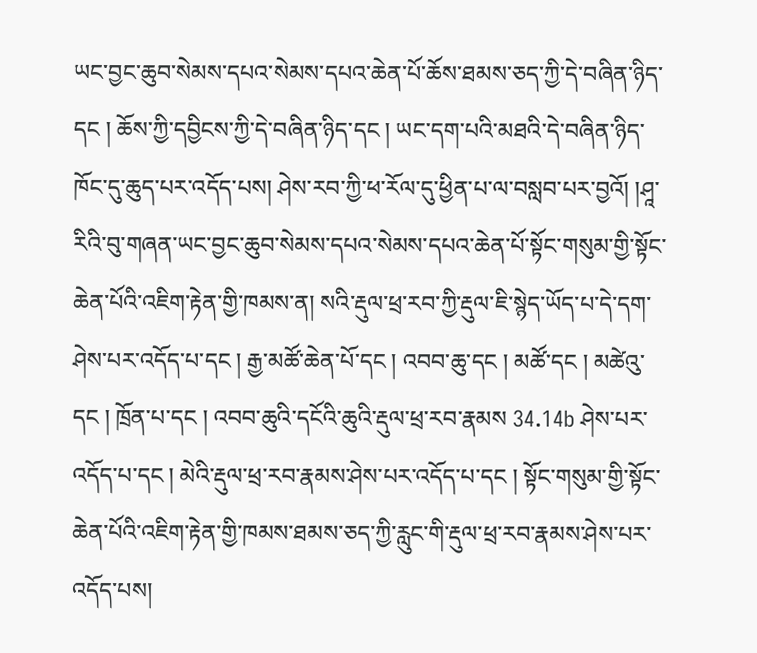ཡང་བྱང་ཆུབ་སེམས་དཔའ་སེམས་དཔའ་ཆེན་པོ་ཆོས་ཐམས་ཅད་ཀྱི་དེ་བཞིན་ཉིད་དང ། ཆོས་ཀྱི་དབྱིངས་ཀྱི་དེ་བཞིན་ཉིད་དང ། ཡང་དག་པའི་མཐའི་དེ་བཞིན་ཉིད་ཁོང་དུ་ཆུད་པར་འདོད་པས། ཤེས་རབ་ཀྱི་ཕ་རོལ་དུ་ཕྱིན་པ་ལ་བསླབ་པར་བྱའོ། །ཤཱ་རིའི་བུ་གཞན་ཡང་བྱང་ཆུབ་སེམས་དཔའ་སེམས་དཔའ་ཆེན་པོ་སྟོང་གསུམ་གྱི་སྟོང་ཆེན་པོའི་འཇིག་རྟེན་གྱི་ཁམས་ན། སའི་རྡུལ་ཕྲ་རབ་ཀྱི་རྡུལ་ཇི་སྙེད་ཡོད་པ་དེ་དག་ཤེས་པར་འདོད་པ་དང ། རྒྱ་མཚོ་ཆེན་པོ་དང ། འབབ་ཆུ་དང ། མཚོ་དང ། མཚེའུ་དང ། ཁྲོན་པ་དང ། འབབ་ཆུའི་དངོའི་ཆུའི་རྡུལ་ཕྲ་རབ་རྣམས 34.14b ཤེས་པར་འདོད་པ་དང ། མེའི་རྡུལ་ཕྲ་རབ་རྣམས་ཤེས་པར་འདོད་པ་དང ། སྟོང་གསུམ་གྱི་སྟོང་ཆེན་པོའི་འཇིག་རྟེན་གྱི་ཁམས་ཐམས་ཅད་ཀྱི་རླུང་གི་རྡུལ་ཕྲ་རབ་རྣམས་ཤེས་པར་འདོད་པས།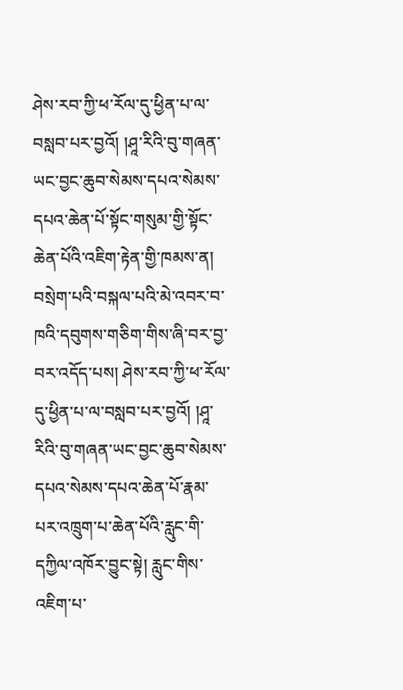ཤེས་རབ་ཀྱི་ཕ་རོལ་དུ་ཕྱིན་པ་ལ་བསླབ་པར་བྱའོ། །ཤཱ་རིའི་བུ་གཞན་ཡང་བྱང་ཆུབ་སེམས་དཔའ་སེམས་དཔའ་ཆེན་པོ་སྟོང་གསུམ་གྱི་སྟོང་ཆེན་པོའི་འཇིག་རྟེན་གྱི་ཁམས་ན། བསྲེག་པའི་བསྐལ་པའི་མེ་འབར་བ་ཁའི་དབུགས་གཅིག་གིས་ཞི་བར་བྱ་བར་འདོད་པས། ཤེས་རབ་ཀྱི་ཕ་རོལ་དུ་ཕྱིན་པ་ལ་བསླབ་པར་བྱའོ། །ཤཱ་རིའི་བུ་གཞན་ཡང་བྱང་ཆུབ་སེམས་དཔའ་སེམས་དཔའ་ཆེན་པོ་རྣམ་པར་འཁྲུག་པ་ཆེན་པོའི་རླུང་གི་དཀྱིལ་འཁོར་བྱུང་སྟེ། རླུང་གིས་འཇིག་པ་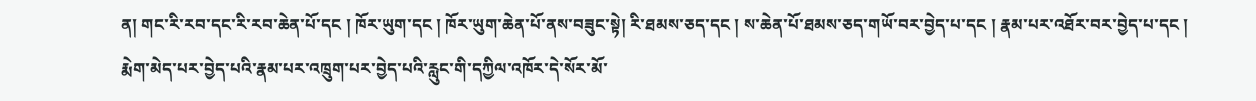ན། གང་རི་རབ་དང་རི་རབ་ཆེན་པོ་དང ། ཁོར་ཡུག་དང ། ཁོར་ཡུག་ཆེན་པོ་ནས་བཟུང་སྟེ། རི་ཐམས་ཅད་དང ། ས་ཆེན་པོ་ཐམས་ཅད་གཡོ་བར་བྱེད་པ་དང ། རྣམ་པར་འཐོར་བར་བྱེད་པ་དང ། རྨེག་མེད་པར་བྱེད་པའི་རྣམ་པར་འཁྲུག་པར་བྱེད་པའི་རླུང་གི་དཀྱིལ་འཁོར་དེ་སོར་མོ་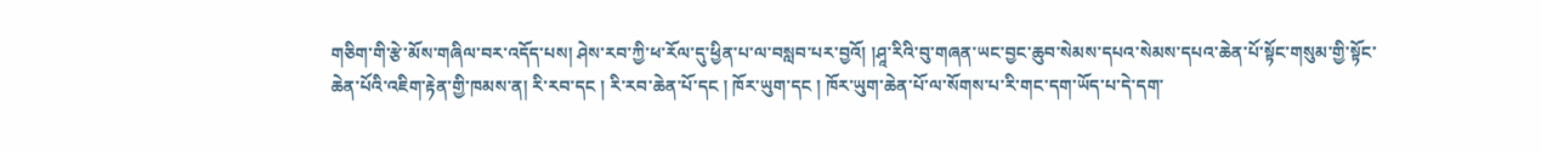གཅིག་གི་རྩེ་མོས་གཞིལ་བར་འདོད་པས། ཤེས་རབ་ཀྱི་ཕ་རོལ་དུ་ཕྱིན་པ་ལ་བསླབ་པར་བྱའོ། །ཤཱ་རིའི་བུ་གཞན་ཡང་བྱང་ཆུབ་སེམས་དཔའ་སེམས་དཔའ་ཆེན་པོ་སྟོང་གསུམ་གྱི་སྟོང་ཆེན་པོའི་འཇིག་རྟེན་གྱི་ཁམས་ན། རི་རབ་དང ། རི་རབ་ཆེན་པོ་དང ། ཁོར་ཡུག་དང ། ཁོར་ཡུག་ཆེན་པོ་ལ་སོགས་པ་རི་གང་དག་ཡོད་པ་དེ་དག་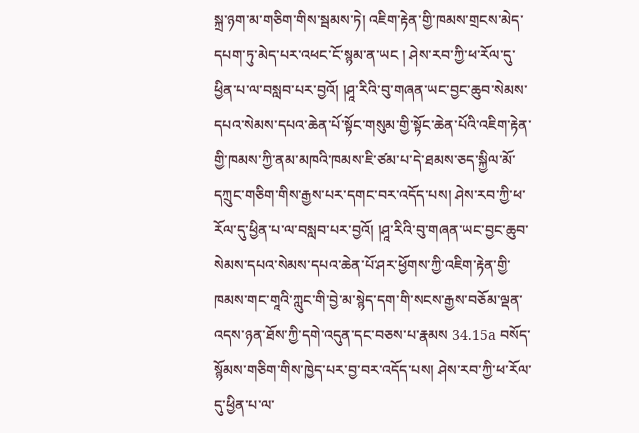སྐྲ་ཉག་མ་གཅིག་གིས་སྦམས་ཏེ། འཇིག་རྟེན་གྱི་ཁམས་གྲངས་མེད་དཔག་ཏུ་མེད་པར་འཕང་ངོ་སྙམ་ན་ཡང ། ཤེས་རབ་ཀྱི་ཕ་རོལ་དུ་ཕྱིན་པ་ལ་བསླབ་པར་བྱའོ། །ཤཱ་རིའི་བུ་གཞན་ཡང་བྱང་ཆུབ་སེམས་དཔའ་སེམས་དཔའ་ཆེན་པོ་སྟོང་གསུམ་གྱི་སྟོང་ཆེན་པོའི་འཇིག་རྟེན་གྱི་ཁམས་ཀྱི་ནམ་མཁའི་ཁམས་ཇི་ཙམ་པ་དེ་ཐམས་ཅད་སྐྱིལ་མོ་དཀྲུང་གཅིག་གིས་རྒྱས་པར་དགང་བར་འདོད་པས། ཤེས་རབ་ཀྱི་ཕ་རོལ་དུ་ཕྱིན་པ་ལ་བསླབ་པར་བྱའོ། །ཤཱ་རིའི་བུ་གཞན་ཡང་བྱང་ཆུབ་སེམས་དཔའ་སེམས་དཔའ་ཆེན་པོ་ཤར་ཕྱོགས་ཀྱི་འཇིག་རྟེན་གྱི་ཁམས་གང་གཱའི་ཀླུང་གི་བྱེ་མ་སྙེད་དག་གི་སངས་རྒྱས་བཅོམ་ལྡན་འདས་ཉན་ཐོས་ཀྱི་དགེ་འདུན་དང་བཅས་པ་རྣམས 34.15a བསོད་སྙོམས་གཅིག་གིས་ཁྱེད་པར་བྱ་བར་འདོད་པས། ཤེས་རབ་ཀྱི་ཕ་རོལ་དུ་ཕྱིན་པ་ལ་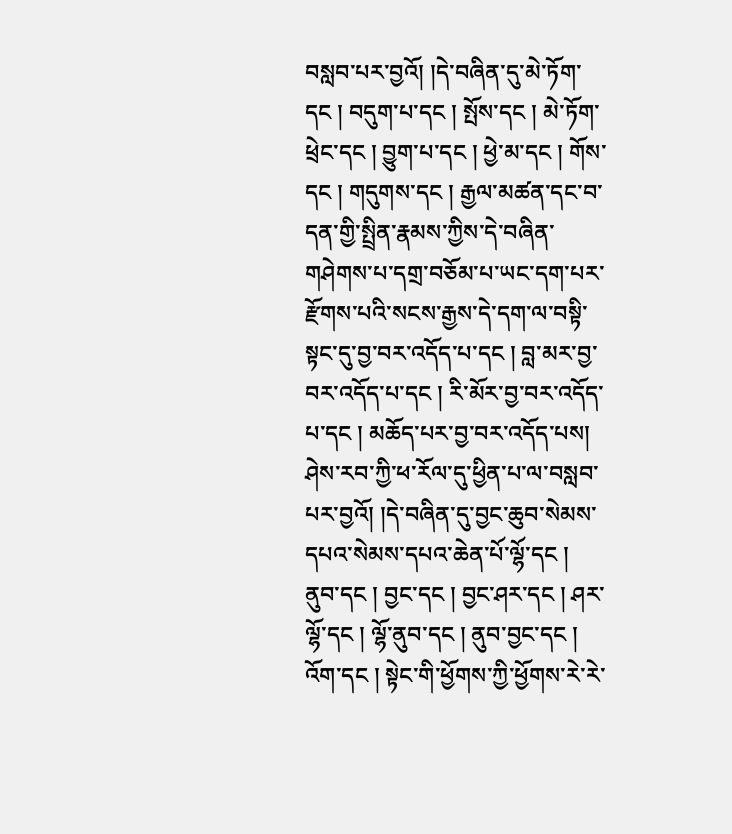བསླབ་པར་བྱའོ། །དེ་བཞིན་དུ་མེ་ཏོག་དང ། བདུག་པ་དང ། སྤོས་དང ། མེ་ཏོག་ཕྲེང་དང ། བྱུག་པ་དང ། ཕྱེ་མ་དང ། གོས་དང ། གདུགས་དང ། རྒྱལ་མཚན་དང་བ་དན་གྱི་སྤྲིན་རྣམས་ཀྱིས་དེ་བཞིན་གཤེགས་པ་དགྲ་བཅོམ་པ་ཡང་དག་པར་རྫོགས་པའི་སངས་རྒྱས་དེ་དག་ལ་བསྟི་སྟང་དུ་བྱ་བར་འདོད་པ་དང ། བླ་མར་བྱ་བར་འདོད་པ་དང ། རི་མོར་བྱ་བར་འདོད་པ་དང ། མཆོད་པར་བྱ་བར་འདོད་པས། ཤེས་རབ་ཀྱི་ཕ་རོལ་དུ་ཕྱིན་པ་ལ་བསླབ་པར་བྱའོ། །དེ་བཞིན་དུ་བྱང་ཆུབ་སེམས་དཔའ་སེམས་དཔའ་ཆེན་པོ་ལྷོ་དང ། ནུབ་དང ། བྱང་དང ། བྱང་ཤར་དང ། ཤར་ལྷོ་དང ། ལྷོ་ནུབ་དང ། ནུབ་བྱང་དང ། འོག་དང ། སྟེང་གི་ཕྱོགས་ཀྱི་ཕྱོགས་རེ་རེ་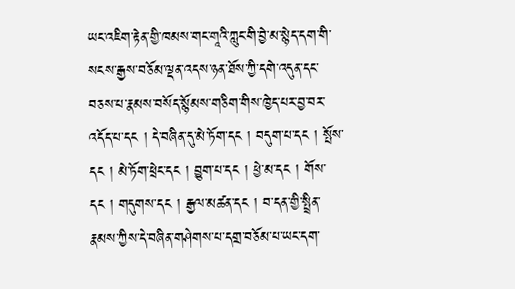ཡང་འཇིག་རྟེན་གྱི་ཁམས་གང་གཱའི་ཀླུང་གི་བྱེ་མ་སྙེད་དག་གི་སངས་རྒྱས་བཅོམ་ལྡན་འདས་ཉན་ཐོས་ཀྱི་དགེ་འདུན་དང་བཅས་པ་རྣམས་བསོད་སྙོམས་གཅིག་གིས་ཁྱེད་པར་བྱ་བར་འདོད་པ་དང ། དེ་བཞིན་དུ་མེ་ཏོག་དང ། བདུག་པ་དང ། སྤོས་དང ། མེ་ཏོག་ཕྲེང་དང ། བྱུག་པ་དང ། ཕྱེ་མ་དང ། གོས་དང ། གདུགས་དང ། རྒྱལ་མཚན་དང ། བ་དན་གྱི་སྤྲིན་རྣམས་ཀྱིས་དེ་བཞིན་གཤེགས་པ་དགྲ་བཅོམ་པ་ཡང་དག་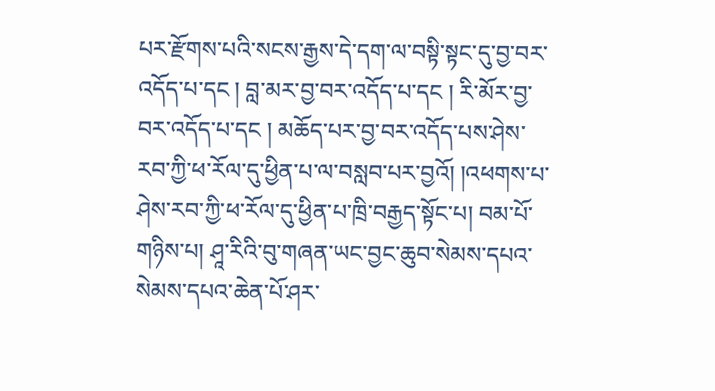པར་རྫོགས་པའི་སངས་རྒྱས་དེ་དག་ལ་བསྟི་སྟང་དུ་བྱ་བར་འདོད་པ་དང ། བླ་མར་བྱ་བར་འདོད་པ་དང ། རི་མོར་བྱ་བར་འདོད་པ་དང ། མཆོད་པར་བྱ་བར་འདོད་པས་ཤེས་རབ་ཀྱི་ཕ་རོལ་དུ་ཕྱིན་པ་ལ་བསླབ་པར་བྱའོ། །འཕགས་པ་ཤེས་རབ་ཀྱི་ཕ་རོལ་དུ་ཕྱིན་པ་ཁྲི་བརྒྱད་སྟོང་པ། བམ་པོ་གཉིས་པ། ཤཱ་རིའི་བུ་གཞན་ཡང་བྱང་ཆུབ་སེམས་དཔའ་སེམས་དཔའ་ཆེན་པོ་ཤར་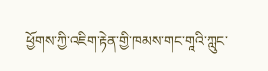ཕྱོགས་ཀྱི་འཇིག་རྟེན་གྱི་ཁམས་གང་གཱའི་ཀླུང་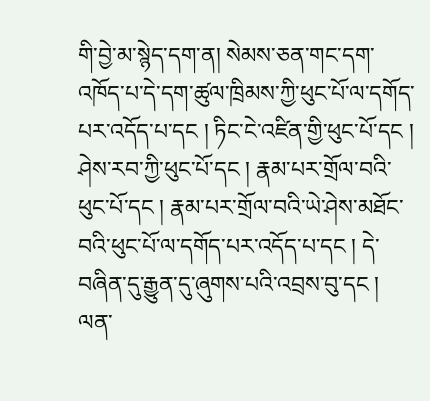གི་བྱེ་མ་སྙེད་དག་ན། སེམས་ཅན་གང་དག་འཁོད་པ་དེ་དག་ཚུལ་ཁྲིམས་ཀྱི་ཕུང་པོ་ལ་དགོད་པར་འདོད་པ་དང ། ཏིང་ངེ་འཛིན་གྱི་ཕུང་པོ་དང ། ཤེས་རབ་ཀྱི་ཕུང་པོ་དང ། རྣམ་པར་གྲོལ་བའི་ཕུང་པོ་དང ། རྣམ་པར་གྲོལ་བའི་ཡེ་ཤེས་མཐོང་བའི་ཕུང་པོ་ལ་དགོད་པར་འདོད་པ་དང ། དེ་བཞིན་དུ་རྒྱུན་དུ་ཞུགས་པའི་འབྲས་བུ་དང ། ལན་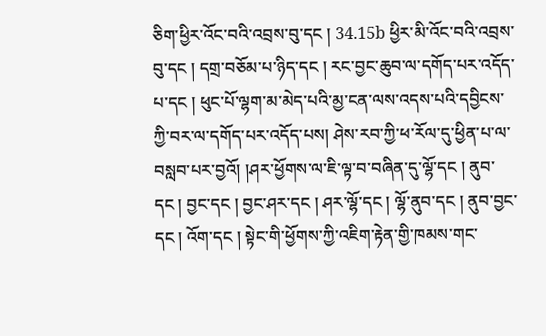ཅིག་ཕྱིར་འོང་བའི་འབྲས་བུ་དང ། 34.15b ཕྱིར་མི་འོང་བའི་འབྲས་བུ་དང ། དགྲ་བཅོམ་པ་ཉིད་དང ། རང་བྱང་ཆུབ་ལ་དགོད་པར་འདོད་པ་དང ། ཕུང་པོ་ལྷག་མ་མེད་པའི་མྱ་ངན་ལས་འདས་པའི་དབྱིངས་ཀྱི་བར་ལ་དགོད་པར་འདོད་པས། ཤེས་རབ་ཀྱི་ཕ་རོལ་དུ་ཕྱིན་པ་ལ་བསླབ་པར་བྱའོ། །ཤར་ཕྱོགས་ལ་ཇི་ལྟ་བ་བཞིན་དུ་ལྷོ་དང ། ནུབ་དང ། བྱང་དང ། བྱང་ཤར་དང ། ཤར་ལྷོ་དང ། ལྷོ་ནུབ་དང ། ནུབ་བྱང་དང ། འོག་དང ། སྟེང་གི་ཕྱོགས་ཀྱི་འཇིག་རྟེན་གྱི་ཁམས་གང་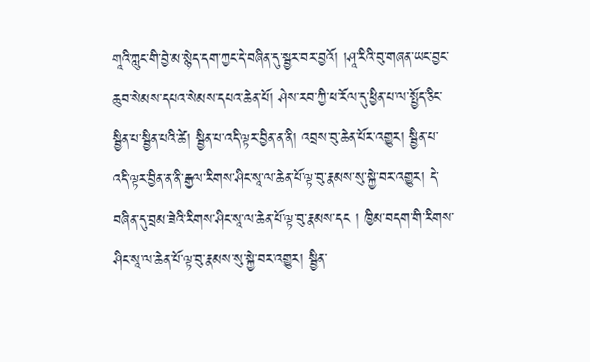གཱའི་ཀླུང་གི་བྱེ་མ་སྙེད་དག་ཀྱང་དེ་བཞིན་དུ་སྦྱར་བར་བྱའོ། །ཤཱ་རིའི་བུ་གཞན་ཡང་བྱང་ཆུབ་སེམས་དཔའ་སེམས་དཔའ་ཆེན་པོ། ཤེས་རབ་ཀྱི་ཕ་རོལ་དུ་ཕྱིན་པ་ལ་སྤྱོད་ཅིང་སྦྱིན་པ་སྦྱིན་པའི་ཚེ། སྦྱིན་པ་འདི་ལྟར་བྱིན་ན་ནི། འབྲས་བུ་ཆེན་པོར་འགྱུར། སྦྱིན་པ་འདི་ལྟར་བྱིན་ན་ནི་རྒྱལ་རིགས་ཤིང་སཱ་ལ་ཆེན་པོ་ལྟ་བུ་རྣམས་སུ་སྐྱེ་བར་འགྱུར། དེ་བཞིན་དུ་བྲམ་ཟེའི་རིགས་ཤིང་སཱ་ལ་ཆེན་པོ་ལྟ་བུ་རྣམས་དང ། ཁྱིམ་བདག་གི་རིགས་ཤིང་སཱ་ལ་ཆེན་པོ་ལྟ་བུ་རྣམས་སུ་སྐྱེ་བར་འགྱུར། སྦྱིན་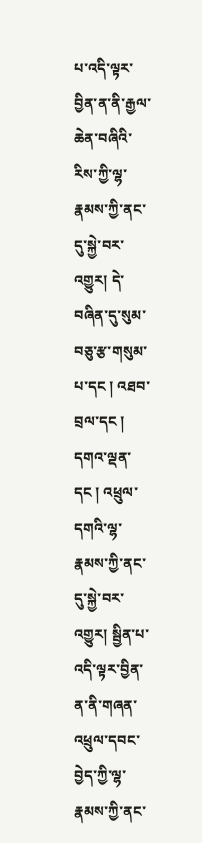པ་འདི་ལྟར་བྱིན་ན་ནི་རྒྱལ་ཆེན་བཞིའི་རིས་ཀྱི་ལྷ་རྣམས་ཀྱི་ནང་དུ་སྐྱེ་བར་འགྱུར། དེ་བཞིན་དུ་སུམ་བཅུ་རྩ་གསུམ་པ་དང ། འཐབ་བྲལ་དང ། དགའ་ལྡན་དང ། འཕྲུལ་དགའི་ལྷ་རྣམས་ཀྱི་ནང་དུ་སྐྱེ་བར་འགྱུར། སྦྱིན་པ་འདི་ལྟར་བྱིན་ན་ནི་གཞན་འཕྲུལ་དབང་བྱེད་ཀྱི་ལྷ་རྣམས་ཀྱི་ནང་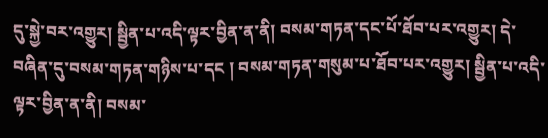དུ་སྐྱེ་བར་འགྱུར། སྦྱིན་པ་འདི་ལྟར་བྱིན་ན་ནི། བསམ་གཏན་དང་པོ་ཐོབ་པར་འགྱུར། དེ་བཞིན་དུ་བསམ་གཏན་གཉིས་པ་དང ། བསམ་གཏན་གསུམ་པ་ཐོབ་པར་འགྱུར། སྦྱིན་པ་འདི་ལྟར་བྱིན་ན་ནི། བསམ་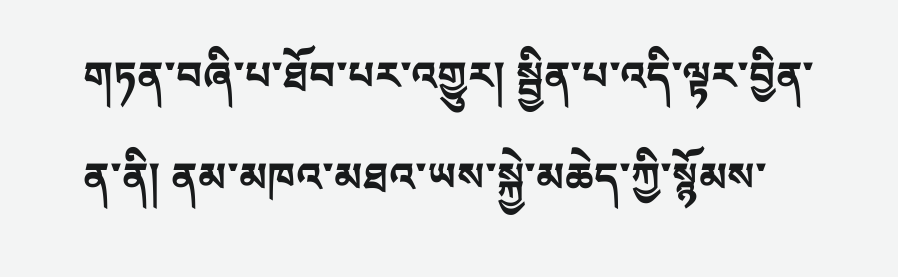གཏན་བཞི་པ་ཐོབ་པར་འགྱུར། སྦྱིན་པ་འདི་ལྟར་བྱིན་ན་ནི། ནམ་མཁའ་མཐའ་ཡས་སྐྱེ་མཆེད་ཀྱི་སྙོམས་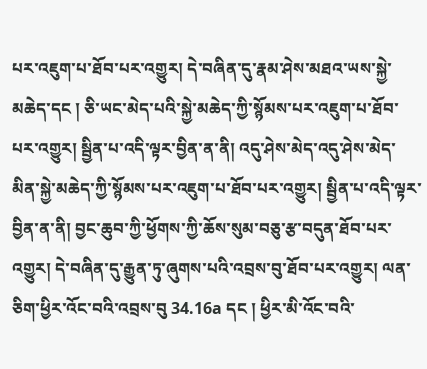པར་འཇུག་པ་ཐོབ་པར་འགྱུར། དེ་བཞིན་དུ་རྣམ་ཤེས་མཐའ་ཡས་སྐྱེ་མཆེད་དང ། ཅི་ཡང་མེད་པའི་སྐྱེ་མཆེད་ཀྱི་སྙོམས་པར་འཇུག་པ་ཐོབ་པར་འགྱུར། སྦྱིན་པ་འདི་ལྟར་བྱིན་ན་ནི། འདུ་ཤེས་མེད་འདུ་ཤེས་མེད་མིན་སྐྱེ་མཆེད་ཀྱི་སྙོམས་པར་འཇུག་པ་ཐོབ་པར་འགྱུར། སྦྱིན་པ་འདི་ལྟར་བྱིན་ན་ནི། བྱང་ཆུབ་ཀྱི་ཕྱོགས་ཀྱི་ཆོས་སུམ་བཅུ་རྩ་བདུན་ཐོབ་པར་འགྱུར། དེ་བཞིན་དུ་རྒྱུན་ཏུ་ཞུགས་པའི་འབྲས་བུ་ཐོབ་པར་འགྱུར། ལན་ཅིག་ཕྱིར་འོང་བའི་འབྲས་བུ 34.16a དང ། ཕྱིར་མི་འོང་བའི་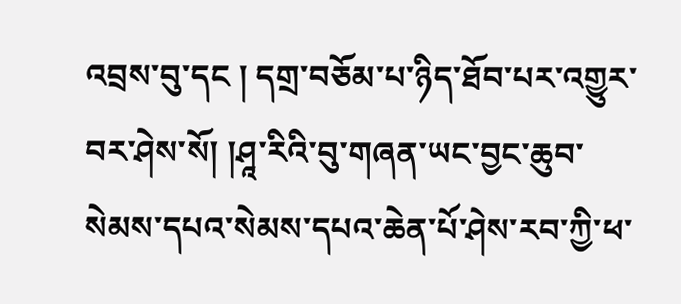འབྲས་བུ་དང ། དགྲ་བཅོམ་པ་ཉིད་ཐོབ་པར་འགྱུར་བར་ཤེས་སོ། །ཤཱ་རིའི་བུ་གཞན་ཡང་བྱང་ཆུབ་སེམས་དཔའ་སེམས་དཔའ་ཆེན་པོ་ཤེས་རབ་ཀྱི་ཕ་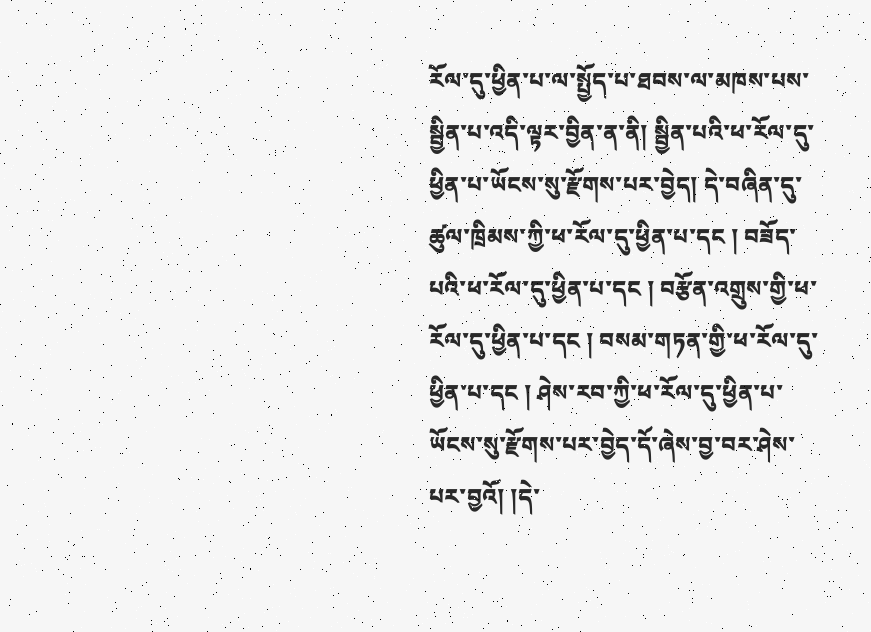རོལ་དུ་ཕྱིན་པ་ལ་སྤྱོད་པ་ཐབས་ལ་མཁས་པས་སྦྱིན་པ་འདི་ལྟར་བྱིན་ན་ནི། སྦྱིན་པའི་ཕ་རོལ་དུ་ཕྱིན་པ་ཡོངས་སུ་རྫོགས་པར་བྱེད། དེ་བཞིན་དུ་ཚུལ་ཁྲིམས་ཀྱི་ཕ་རོལ་དུ་ཕྱིན་པ་དང ། བཟོད་པའི་ཕ་རོལ་དུ་ཕྱིན་པ་དང ། བརྩོན་འགྲུས་གྱི་ཕ་རོལ་དུ་ཕྱིན་པ་དང ། བསམ་གཏན་གྱི་ཕ་རོལ་དུ་ཕྱིན་པ་དང ། ཤེས་རབ་ཀྱི་ཕ་རོལ་དུ་ཕྱིན་པ་ཡོངས་སུ་རྫོགས་པར་བྱེད་དོ་ཞེས་བྱ་བར་ཤེས་པར་བྱའོ། །དེ་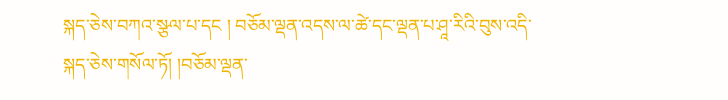སྐད་ཅེས་བཀའ་སྩལ་པ་དང ། བཅོམ་ལྡན་འདས་ལ་ཚེ་དང་ལྡན་པ་ཤཱ་རིའི་བུས་འདི་སྐད་ཅེས་གསོལ་ཏོ། །བཅོམ་ལྡན་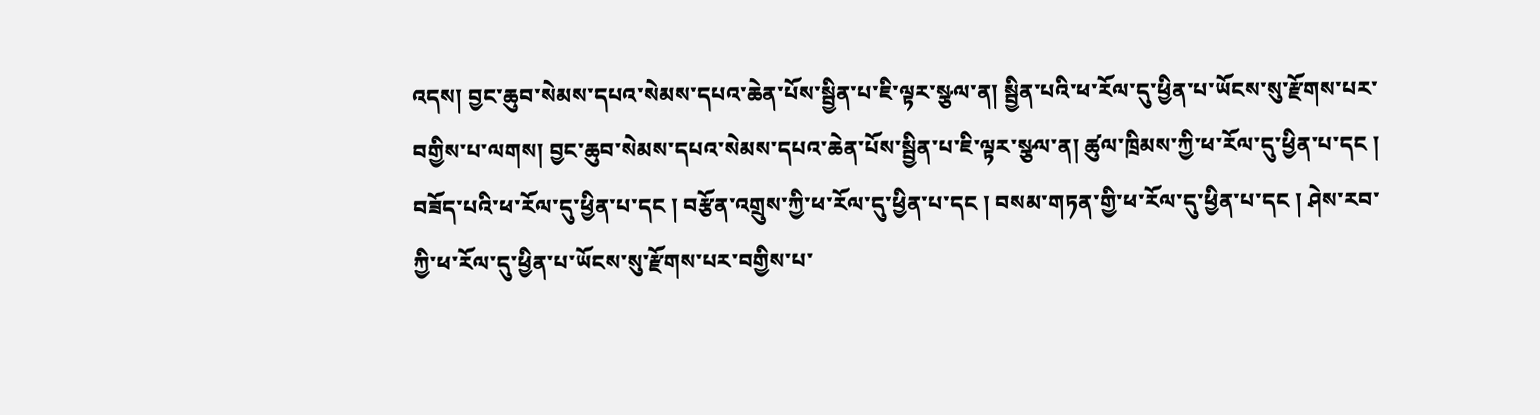འདས། བྱང་ཆུབ་སེམས་དཔའ་སེམས་དཔའ་ཆེན་པོས་སྦྱིན་པ་ཇི་ལྟར་སྩལ་ན། སྦྱིན་པའི་ཕ་རོལ་དུ་ཕྱིན་པ་ཡོངས་སུ་རྫོགས་པར་བགྱིས་པ་ལགས། བྱང་ཆུབ་སེམས་དཔའ་སེམས་དཔའ་ཆེན་པོས་སྦྱིན་པ་ཇི་ལྟར་སྩལ་ན། ཚུལ་ཁྲིམས་ཀྱི་ཕ་རོལ་དུ་ཕྱིན་པ་དང ། བཟོད་པའི་ཕ་རོལ་དུ་ཕྱིན་པ་དང ། བརྩོན་འགྲུས་ཀྱི་ཕ་རོལ་དུ་ཕྱིན་པ་དང ། བསམ་གཏན་གྱི་ཕ་རོལ་དུ་ཕྱིན་པ་དང ། ཤེས་རབ་ཀྱི་ཕ་རོལ་དུ་ཕྱིན་པ་ཡོངས་སུ་རྫོགས་པར་བགྱིས་པ་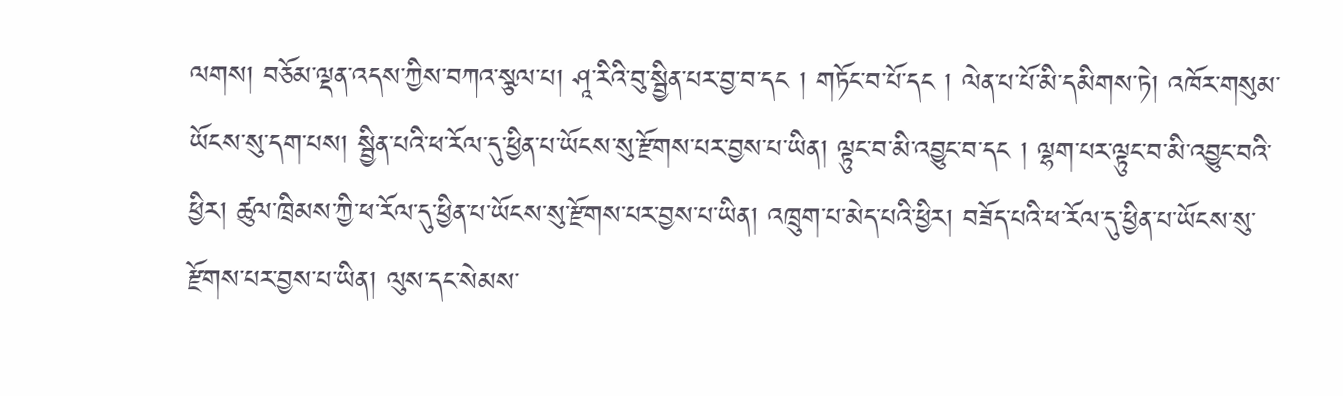ལགས། བཅོམ་ལྡན་འདས་ཀྱིས་བཀའ་སྩལ་པ། ཤཱ་རིའི་བུ་སྦྱིན་པར་བྱ་བ་དང ། གཏོང་བ་པོ་དང ། ལེན་པ་པོ་མི་དམིགས་ཏེ། འཁོར་གསུམ་ཡོངས་སུ་དག་པས། སྦྱིན་པའི་ཕ་རོལ་དུ་ཕྱིན་པ་ཡོངས་སུ་རྫོགས་པར་བྱས་པ་ཡིན། ལྟུང་བ་མི་འབྱུང་བ་དང ། ལྷག་པར་ལྟུང་བ་མི་འབྱུང་བའི་ཕྱིར། ཚུལ་ཁྲིམས་ཀྱི་ཕ་རོལ་དུ་ཕྱིན་པ་ཡོངས་སུ་རྫོགས་པར་བྱས་པ་ཡིན། འཁྲུག་པ་མེད་པའི་ཕྱིར། བཟོད་པའི་ཕ་རོལ་དུ་ཕྱིན་པ་ཡོངས་སུ་རྫོགས་པར་བྱས་པ་ཡིན། ལུས་དང་སེམས་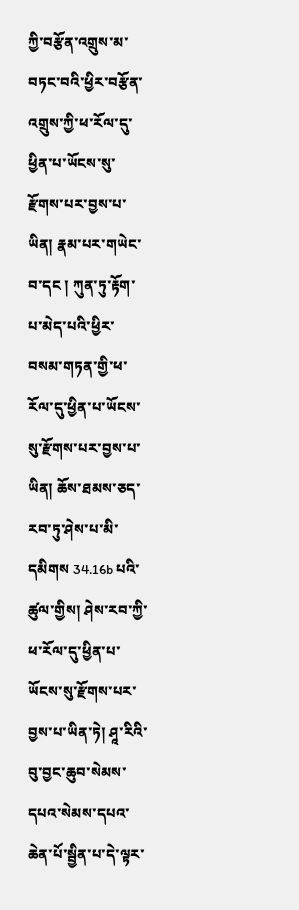ཀྱི་བརྩོན་འགྲུས་མ་བཏང་བའི་ཕྱིར་བརྩོན་འགྲུས་ཀྱི་ཕ་རོལ་དུ་ཕྱིན་པ་ཡོངས་སུ་རྫོགས་པར་བྱས་པ་ཡིན། རྣམ་པར་གཡེང་བ་དང ། ཀུན་ཏུ་རྟོག་པ་མེད་པའི་ཕྱིར་བསམ་གཏན་གྱི་ཕ་རོལ་དུ་ཕྱིན་པ་ཡོངས་སུ་རྫོགས་པར་བྱས་པ་ཡིན། ཆོས་ཐམས་ཅད་རབ་ཏུ་ཤེས་པ་མི་དམིགས 34.16b པའི་ཚུལ་གྱིས། ཤེས་རབ་ཀྱི་ཕ་རོལ་དུ་ཕྱིན་པ་ཡོངས་སུ་རྫོགས་པར་བྱས་པ་ཡིན་ཏེ། ཤཱ་རིའི་བུ་བྱང་ཆུབ་སེམས་དཔའ་སེམས་དཔའ་ཆེན་པོ་སྦྱིན་པ་དེ་ལྟར་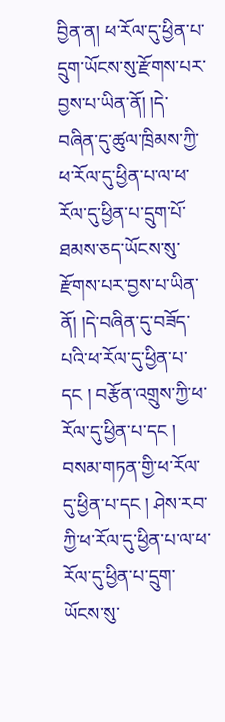བྱིན་ན། ཕ་རོལ་དུ་ཕྱིན་པ་དྲུག་ཡོངས་སུ་རྫོགས་པར་བྱས་པ་ཡིན་ནོ། །དེ་བཞིན་དུ་ཚུལ་ཁྲིམས་ཀྱི་ཕ་རོལ་དུ་ཕྱིན་པ་ལ་ཕ་རོལ་དུ་ཕྱིན་པ་དྲུག་པོ་ཐམས་ཅད་ཡོངས་སུ་རྫོགས་པར་བྱས་པ་ཡིན་ནོ། །དེ་བཞིན་དུ་བཟོད་པའི་ཕ་རོལ་དུ་ཕྱིན་པ་དང ། བརྩོན་འགྲུས་ཀྱི་ཕ་རོལ་དུ་ཕྱིན་པ་དང ། བསམ་གཏན་གྱི་ཕ་རོལ་དུ་ཕྱིན་པ་དང ། ཤེས་རབ་ཀྱི་ཕ་རོལ་དུ་ཕྱིན་པ་ལ་ཕ་རོལ་དུ་ཕྱིན་པ་དྲུག་ཡོངས་སུ་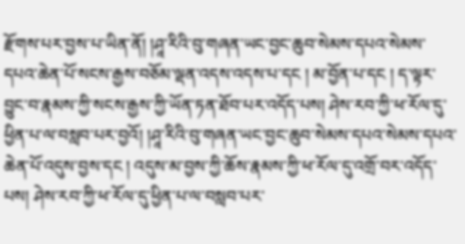རྫོགས་པར་བྱས་པ་ཡིན་ནོ། །ཤཱ་རིའི་བུ་གཞན་ཡང་བྱང་ཆུབ་སེམས་དཔའ་སེམས་དཔའ་ཆེན་པོ་སངས་རྒྱས་བཅོམ་ལྡན་འདས་འདས་པ་དང ། མ་བྱོན་པ་དང ། ད་ལྟར་བྱུང་བ་རྣམས་ཀྱི་སངས་རྒྱས་ཀྱི་ཡོན་ཏན་ཐོབ་པར་འདོད་པས། ཤེས་རབ་ཀྱི་ཕ་རོལ་དུ་ཕྱིན་པ་ལ་བསླབ་པར་བྱའོ། །ཤཱ་རིའི་བུ་གཞན་ཡང་བྱང་ཆུབ་སེམས་དཔའ་སེམས་དཔའ་ཆེན་པོ་འདུས་བྱས་དང ། འདུས་མ་བྱས་ཀྱི་ཆོས་རྣམས་ཀྱི་ཕ་རོལ་དུ་འགྲོ་བར་འདོད་པས། ཤེས་རབ་ཀྱི་ཕ་རོལ་དུ་ཕྱིན་པ་ལ་བསླབ་པར་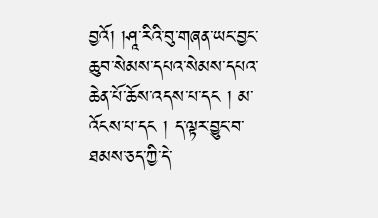བྱའོ། །ཤཱ་རིའི་བུ་གཞན་ཡང་བྱང་ཆུབ་སེམས་དཔའ་སེམས་དཔའ་ཆེན་པོ་ཆོས་འདས་པ་དང ། མ་འོངས་པ་དང ། ད་ལྟར་བྱུང་བ་ཐམས་ཅད་ཀྱི་དེ་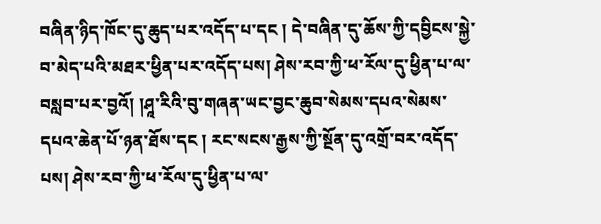བཞིན་ཉིད་ཁོང་དུ་ཆུད་པར་འདོད་པ་དང ། དེ་བཞིན་དུ་ཆོས་ཀྱི་དབྱིངས་སྐྱེ་བ་མེད་པའི་མཐར་ཕྱིན་པར་འདོད་པས། ཤེས་རབ་ཀྱི་ཕ་རོལ་དུ་ཕྱིན་པ་ལ་བསླབ་པར་བྱའོ། །ཤཱ་རིའི་བུ་གཞན་ཡང་བྱང་ཆུབ་སེམས་དཔའ་སེམས་དཔའ་ཆེན་པོ་ཉན་ཐོས་དང ། རང་སངས་རྒྱས་ཀྱི་སྔོན་དུ་འགྲོ་བར་འདོད་པས། ཤེས་རབ་ཀྱི་ཕ་རོལ་དུ་ཕྱིན་པ་ལ་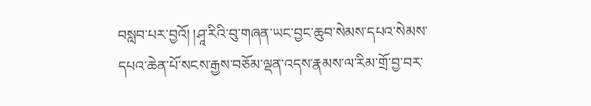བསླབ་པར་བྱའོ། །ཤཱ་རིའི་བུ་གཞན་ཡང་བྱང་ཆུབ་སེམས་དཔའ་སེམས་དཔའ་ཆེན་པོ་སངས་རྒྱས་བཅོམ་ལྡན་འདས་རྣམས་ལ་རིམ་གྲོ་བྱ་བར་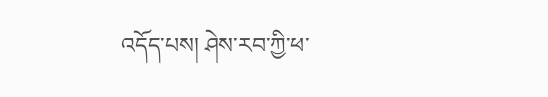འདོད་པས། ཤེས་རབ་ཀྱི་ཕ་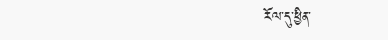རོལ་དུ་ཕྱིན་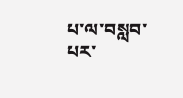པ་ལ་བསླབ་པར་